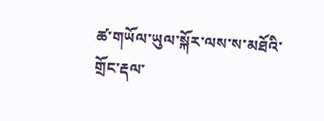ཚ་གཡོལ་ཡུལ་སྐོར་ལས་ས་མཐོའི་གྲོང་རྡལ་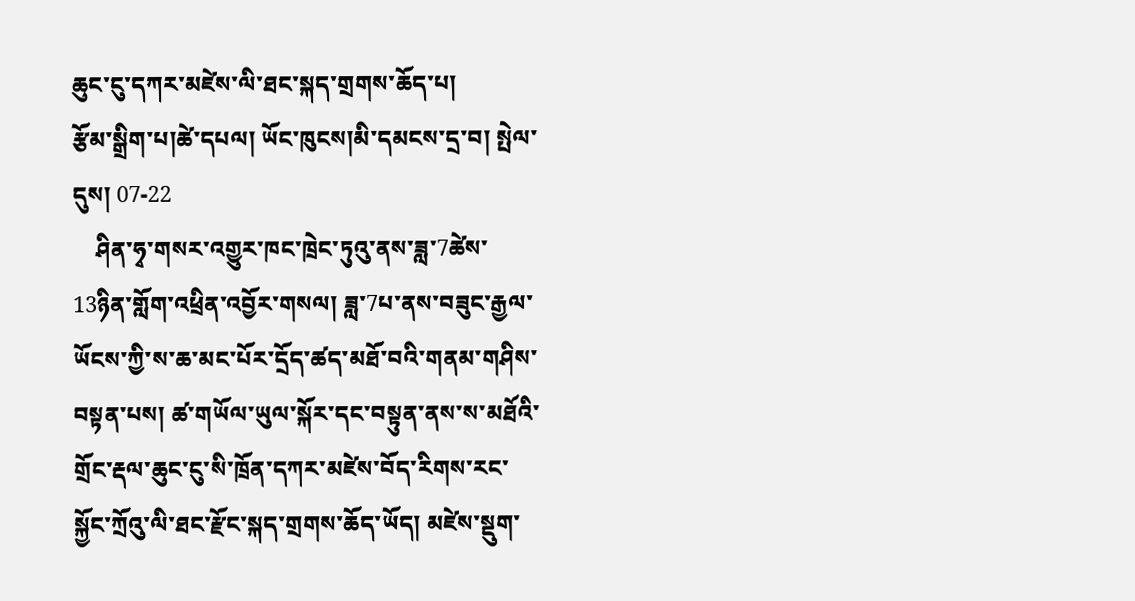ཆུང་ངུ་དཀར་མཛེས་ལི་ཐང་སྐད་གྲགས་ཆོད་པ།
རྩོམ་སྒྲིག་པ།ཚེ་དཔལ། ཡོང་ཁུངས།མི་དམངས་དྲ་བ། སྤེལ་དུས། 07-22
    ཤིན་ཧྭ་གསར་འགྱུར་ཁང་ཁྲེང་ཏུའུ་ནས་ཟླ་7ཚེས་13ཉིན་གློག་འཕྲིན་འབྱོར་གསལ། ཟླ་7པ་ནས་བཟུང་རྒྱལ་ཡོངས་ཀྱི་ས་ཆ་མང་པོར་དྲོད་ཚད་མཐོ་བའི་གནམ་གཤིས་བསྟན་པས། ཚ་གཡོལ་ཡུལ་སྐོར་དང་བསྟུན་ནས་ས་མཐོའི་གྲོང་རྡལ་ཆུང་ངུ་སི་ཁྲོན་དཀར་མཛེས་བོད་རིགས་རང་སྐྱོང་ཀྲོའུ་ལི་ཐང་རྫོང་སྐད་གྲགས་ཆོད་ཡོད། མཛེས་སྡུག་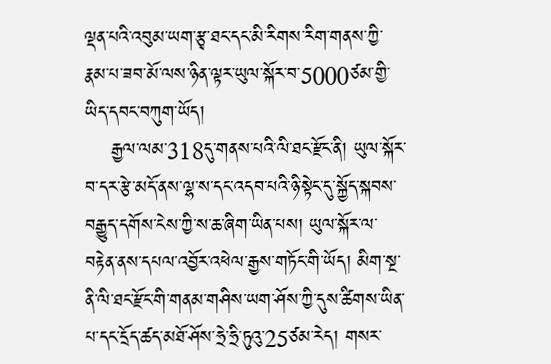ལྡན་པའི་འབུམ་ཡག་རྩྭ་ཐང་དང་མི་རིགས་རིག་གནས་ཀྱི་རྣམ་པ་ཟབ་མོ་ལས་ཉིན་ལྟར་ཡུལ་སྐོར་བ་5000ཙམ་གྱི་ཡིད་དབང་བཀུག་ཡོད།
    རྒྱལ་ལམ་318དུ་གནས་པའི་ལི་ཐང་རྫོང་ནི། ཡུལ་སྐོར་བ་དར་རྩེ་མདོ་ནས་ལྷ་ས་དང་འདབ་པའི་ཉི་སྟེང་དུ་སྐྱོད་སྐབས་བརྒྱུད་དགོས་ངེས་ཀྱི་ས་ཆ་ཞིག་ཡིན་པས། ཡུལ་སྐོར་ལ་བརྟེན་ནས་དཔལ་འབྱོར་འཕེལ་རྒྱས་གཏོང་གི་ཡོད། མིག་སྔ་ནི་ལི་ཐང་རྫོང་གི་གནམ་གཤིས་ཡག་ཤོས་ཀྱི་དུས་ཚིགས་ཡིན་པ་དང་དྲོད་ཚད་མཐོ་ཤོས་ཧྲེ་ཧྲི་ཏུའུ་25ཙམ་རེད། གསར་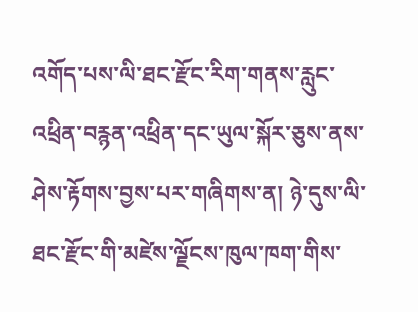འགོད་པས་ལི་ཐང་རྫོང་རིག་གནས་རླུང་འཕྲིན་བརྙན་འཕྲིན་དང་ཡུལ་སྐོར་ཅུས་ནས་ཤེས་རྟོགས་བྱས་པར་གཞིགས་ན། ཉེ་དུས་ལི་ཐང་རྫོང་གི་མཛེས་ལྗོངས་ཁུལ་ཁག་གིས་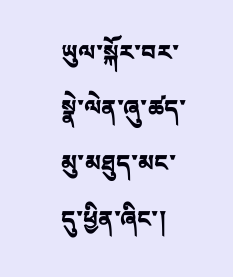ཡུལ་སྐོར་བར་སྣེ་ལེན་ཞུ་ཚད་མུ་མཐུད་མང་དུ་ཕྱིན་ཞིང་།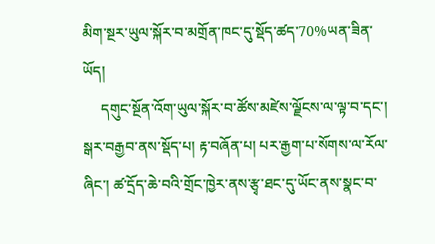མིག་སྔར་ཡུལ་སྐོར་བ་མགྲོན་ཁང་དུ་སྡོད་ཚད་70%ཡན་ཟིན་ཡོད།
     དགུང་སྔོན་འོག་ཡུལ་སྐོར་བ་ཚོས་མཛེས་ལྗོངས་ལ་ལྟ་བ་དང་། སྒར་བརྒྱབ་ནས་སྡོད་པ། རྟ་བཞོན་པ། པར་རྒྱག་པ་སོགས་ལ་རོལ་ཞིང་། ཚ་དྲོད་ཆེ་བའི་གྲོང་ཁྱེར་ནས་རྩྭ་ཐང་དུ་ཡོང་ནས་སྣང་བ་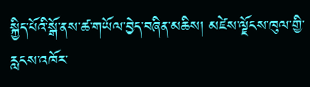སྐྱིད་པོའི་སྒོ་ནས་ཚ་གཡོལ་བྱེད་བཞིན་མཆིས། མཛེས་ལྗོངས་ཁུལ་གྱི་རླངས་འཁོར་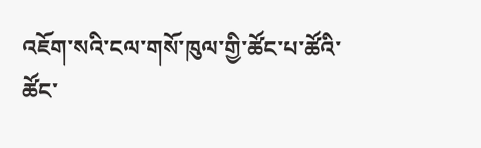འཇོག་སའི་ངལ་གསོ་ཁུལ་གྱི་ཚོང་པ་ཚོའི་ཚོང་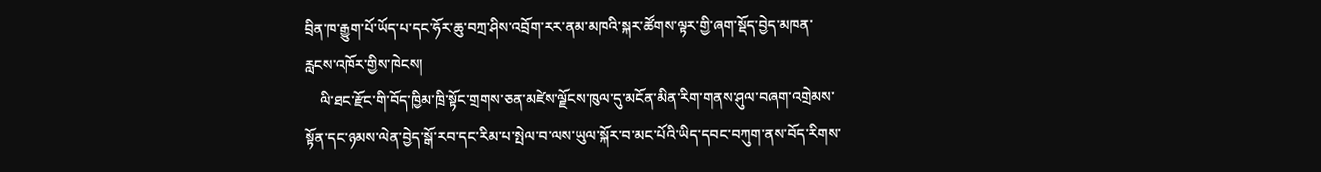བྲིན་ཁ་རྒྱུག་པོ་ཡོད་པ་དང་ཧོར་ཆུ་བཀྲ་ཤིས་འབྲོག་རར་ནམ་མཁའི་སྐར་ཚོགས་ལྟར་གྱི་ཞག་སྡོད་བྱེད་མཁན་རླངས་འཁོར་གྱིས་ཁེངས།
    ལི་ཐང་རྫོང་གི་བོད་ཁྱིམ་ཁྲི་སྟོང་གྲགས་ཅན་མཛེས་ལྗོངས་ཁུལ་དུ་མངོན་མིན་རིག་གནས་ཤུལ་བཞག་འགྲེམས་སྟོན་དང་ཉམས་ལེན་བྱེད་སྒོ་རབ་དང་རིམ་པ་སྤེལ་བ་ལས་ཡུལ་སྐོར་བ་མང་པོའི་ཡིད་དབང་བཀུག་ནས་བོད་རིགས་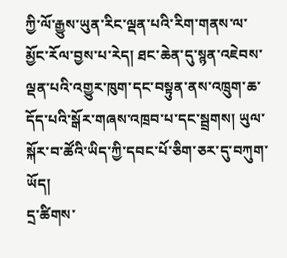ཀྱི་ལོ་རྒྱུས་ཡུན་རིང་ལྡན་པའི་རིག་གནས་ལ་མྱོང་རོལ་བྱས་པ་རེད། ཐང་ཆེན་དུ་སྙན་འཇེབས་ལྡན་པའི་འགྱུར་ཁུག་དང་བསྟུན་ནས་འཁྲུག་ཆ་དོད་པའི་སྒོར་གཞས་འཁྲབ་པ་དང་སྦྲགས། ཡུལ་སྐོར་བ་ཚོའི་ཡིད་ཀྱི་དབང་པོ་ཅིག་ཅར་དུ་བཀུག་ཡོད།
དྲ་ཚིགས་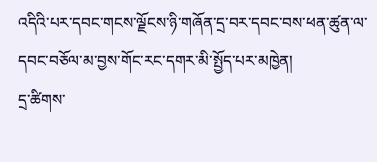འདིའི་པར་དབང་གངས་ལྗོངས་ཉི་གཞོན་དྲ་བར་དབང་བས་ཕན་ཚུན་ལ་དབང་བཅོལ་མ་བྱས་གོང་རང་དགར་མི་སྤྱོད་པར་མཁྱེན།
དྲ་ཚིགས་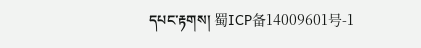དཔང་རྟགས། 蜀ICP备14009601号-1